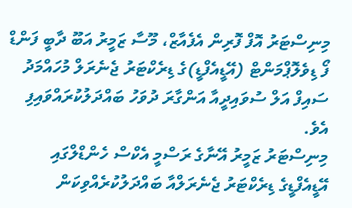މިނިސްޓަރު އޮފް ފޮރިން އެފެއާޒް، މޫސާ ޒަމީރު އަބޫ ދާބީ ފަންޑް ފޯ ޑިވެލޮޕްމަންޓް (އޭޑީއެފްޑީ)ގެ ޑިރެކްޓަރު ޖެނެރަލް މުހައްމަދު ސައިފް އަލް ސުވައިދީއާ އަންގާރަ ދުވަހު ބައްދަލުކުރައްވައިފި އެވެ.
މިނިސްޓަރު ޒަމީރު އޭނާގެ ރަސްމީ އެކްސް ހެންޑްލްގައި އޭޑީއެފްޑީގެ ޑިރެކްޓަރު ޖެނެރަލްއާ ބައްދަލުކުރެއްވިކަން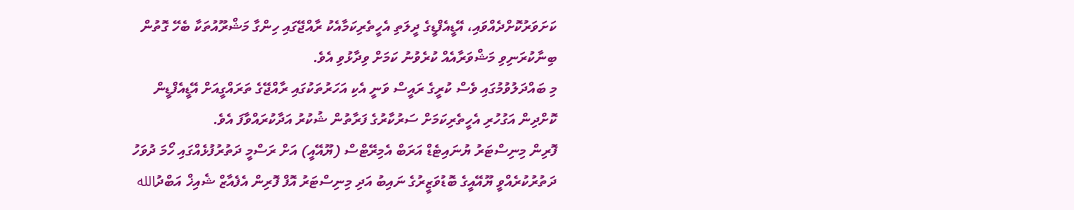ކަށަވަރުކޮށްދެއްވައި، އޭޑީއެފްޑީގެ ދީލަތި އެހީތެރިކަމާއެކު ރާއްޖޭގައި ހިންގާ މަޝްރޫއުތަކާ ބެހޭ ގޮތުން ބިނާކުރަނިވި މަޝްވަރާއެއް ކުރެވުނު ކަމަށް ވިދާޅުވި އެވެ.
މި ބައްދަލުވުމުގައި ވެސް ކުރީގެ ރައީސް ވަނީ އެކި އަހަރުތަކުގައި ރާއްޖޭގެ ތަރައްގީއަށް އޭޑީއެފްޑީން ކޮށްދިން އަގުހުރި އެހީތެރިކަމަށް ސަރުކާރުގެ ފަރާތުން ޝުކުރު އަދާކުރައްވާފަ އެވެ.
ފޮރިން މިނިސްޓަރު ޔުނައިޓެޑް އަރަބް އެމިރޭޓްސް (ޔޫއޭއީ) އަށް ރަސްމީ ދަތުރުފުޅެއްގައި ހޯމަ ދުވަހު ދަތުރުކުރެއްވީ ޔޫއޭއީގެ ބޮޑުވަޒީރުގެ ނައިބު އަދި މިނިސްޓަރު އޮފް ފޮރިން އެފެއާޒް ޝެއިޚް އަބްދުالله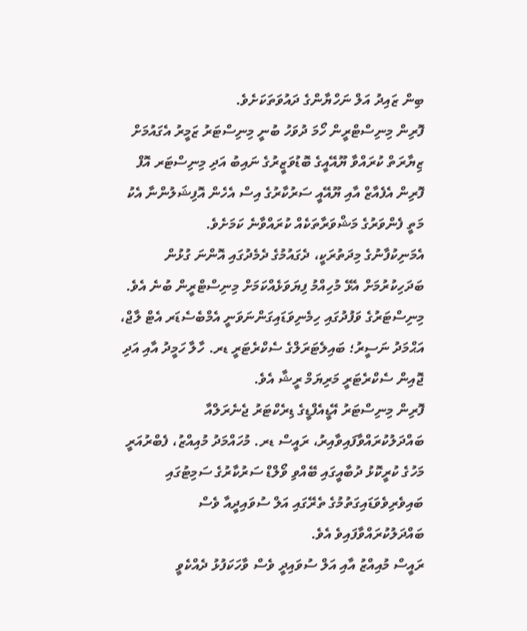ބިން ޒައިދު އަލް ނަހްޔާންގެ ދައުވަތަކަށެވެ.
ފޮރިން މިނިސްޓްރީން ހޯމަ ދުވަހު ބުނީ މިނިސްޓަރު ޒަމީރު އެގައުމަށް ޒިޔާރަތް ކުރައްވާ ޔޫއޭއީގެ ބޮޑުވަޒީރުގެ ނައިބު އަދި މިނިސްޓަރ އޮފް ފޮރިން އެފެއާޒް އާއި ޔޫއޭއީ ސަރުކާރުގެ އިސް އެހެން އޮފިޝަލުންނާ އެކު މަތީ ފެންވަރުގެ މަޝްވަރާތަކެއް ކުރައްވާނެ ކަމަށެވެ.
އެމަނިކުފާނުގެ މިދަތުރަކީ، ދެގައުމުގެ ދެމެދުގައި އޮންނަ ގުޅުން ބަދަހިކުރުމަށް އެޅޭ މުހިއްމު ފިޔަވަޅެއްކަމަށް މިނިސްޓްރީން ބުނެ އެވެ.
މިނިސްޓަރުގެ ވަފުދުގައި ހިމެނިވަޑައިގަންނަވަނީ އެމްބެސެޑަރ އެޓް ލާޖް، އަޙްމަދު ނަސީރު؛ ބައިލެޓަރަލްގެ ސެކްރެޓަރީ ޑރ. ހާލާ ހަމީދު އާއި އަދި ޖޮއިން ސެކްރެޓަރީ މަރިޔަމް ރީޝާ އެވެ.
ފޮރިން މިނިސްޓަރު އޭޑީއެފްޑީގެ ޑިރެކްޓަރު ޖެނެރަލްއާ ބައްދަލުކުރައްވާފައިވާއިރު، ރައީސް ޑރ. މުހައްމަދު މުއިއްޒު، ފެބްރުއަރީ މަހުގެ ކުރީކޮޅު ދުބާއީގައި ބޭއްވި ވޯލްޑް ސަރުކާރުގެ ސަމިޓުގައި ބައިވެރިވެވަޑައިގަތުމުގެ ތެރޭގައި އަލް ސުވައިދީއާ ވެސް ބައްދަލުކުރައްވާފައިވެ އެވެ.
ރައީސް މުއިއްޒު އާއި އަލް ސުވައިދީ ވެސް ވާހަކަފުޅު ދެއްކެވީ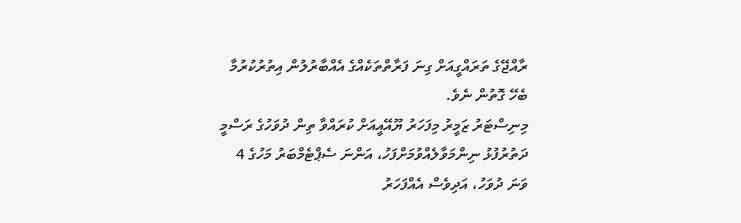ރާއްޖޭގެ ތަރައްގީއަށް ގިނަ ފަރާތްތަކެއްގެ އެއްބާރުލުން އިތުރުކުރުމާ ބެހޭ ގޮތުން ނެވެ.
މިނިސްޓަރު ޒަމީރު މިފަހަރު ޔޫއޭއީއަށް ކުރައްވާ ތިން ދުވަހުގެ ރަސްމީ ދަތުރުފުޅު ނިންމަވާލެއްވުމަށްފަހު، އަންނަ ސެޕްޓެމްބަރު މަހުގެ 4 ވަނަ ދުވަހު، އަދިވެސް އެއްފަހަރު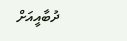ދުބާއީއަށް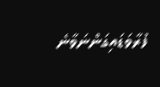ފުރާވަޑައިގަންނަވާނެ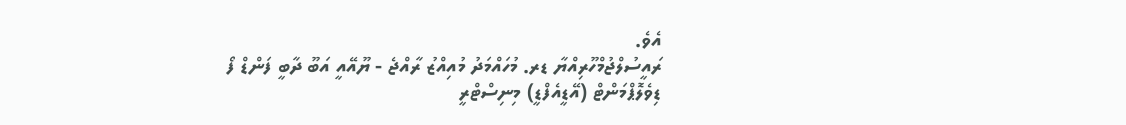އެވެ.
ރައީސުލްޖުމްހޫރިއްޔާ ޑރ. މުހައްމަދު މުއިއްޒު ރާއްޖެ - ޔޫއޭއީ އަބޫ ދާބީ ފަންޑް ފޯ ޑިވެލޮޕްމަންޓް (އޭޑީއެފްޑީ) މިނިސްޓްރީ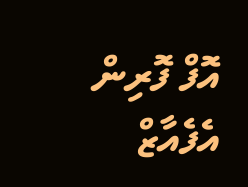އޮފް ފޮރިން އެފެއާޒް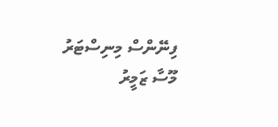ފިނޭންސް މިނިސްޓަރު މޫސާ ޒަމީރު